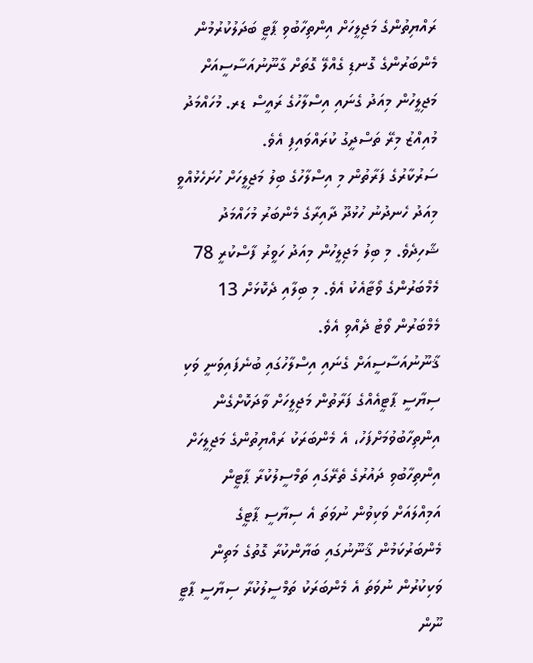ރައްޔިތުންގެ މަޖިލީހަށް އިންތިހާބުވި ޕާޓީ ބަދަލުކުރުމުން މެންބަރުންގެ ގޮނޑި ގެއްލޭ ގޮތަށް ގާނޫނުއަސާސީއަށް މަޖިލީހުން މިއަދު ގެނައި އިސްލާހުގެ ރައީސް ޑރ. މުހައްމަދު މުއިއްޒު މިރޭ ތަސްދީގު ކުރައްވައިފި އެވެ.
ސަރުކާރުގެ ފަރާތުން މި އިސްލާހުގެ ބިލު މަޖިލީހަށް ހުށަހެޅުއްވީ މިއަދު ހެނދުނު ހުޅުދޫ ދާއިރާގެ މެންބަރު މުހައްމަދު ޝާހިދެވެ. މި ބިލު މަޖިލީހުން މިއަދު ހަވީރު ފާސްކުރީ 78 މެމްބަރުންގެ ވޯޓާއެކު އެވެ. މި ބިލާއި ދެކޮޅަށް 13 މެމްބަރުން ވޯޓު ދެއްވި އެވެ.
ޤާނޫނުއަސާސީއަށް ގެނައި އިސްލާހުގައި ބުނެފައިވަނީ ވަކި ސިޔާސީ ޕާޓީއެއްގެ ފަރާތުން މަޖިލީހަށް ވާދަކޮށްގެން އިންތިހާބުވުމަށްފަހު، އެ މެންބަރަކު ރައްޔިތުންގެ މަޖިލީހަށް އިންތިހާބުވި ދައުރުގެ ތެރޭގައި ތަމްސީލުކުރާ ޕާޓީން އަމިއްލައަށް ވަކިވުން ނުވަތަ އެ ސިޔާސީ ޕާޓީގެ މެންބަރުކަމުން ޤާނޫނުގައި ބަޔާންކުރާ ގޮތުގެ މަތިން ވަކިކުރުން ނުވަތަ އެ މެންބަރަކު ތަމްސީލުކުރާ ސިޔާސީ ޕާޓީ ނޫން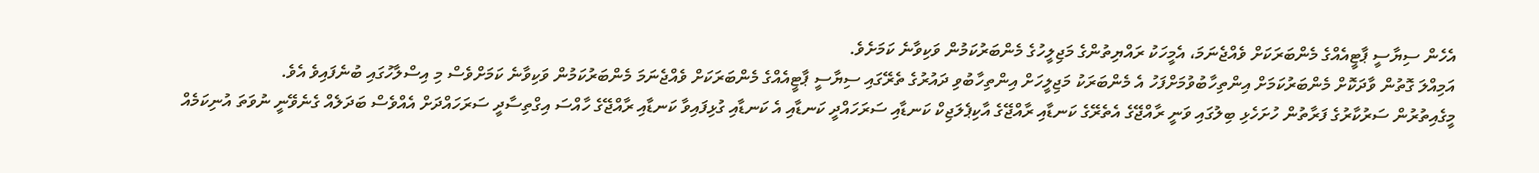އެހެން ސިޔާސީ ޕާޓީއެއްގެ މެންބަރަކަށް ވެއްޖެނަމަ، އެމީހަކު ރައްޔިތުންގެ މަޖިލީހުގެ މެންބަރުކަމުން ވަކިވާނެ ކަމަށެވެ.
އަމިއްލަ ގޮތުން ވާދަކޮށް މެންބަރުކަމަށް އިންތިހާބުވުމަށްފަހު އެ މެންބަރަކު މަޖިލީހަށް އިންތިހާބުވި ދައުރުގެ ތެރޭގައި ސިޔާސީ ޕާޓީއެއްގެ މެންބަރަކަށް ވެއްޖެނަމަ މެންބަރުކަމުން ވަކިވާނެ ކަމަށްވެސް މި އިސްލާހުގައި ބުނެފައިވެ އެވެ.
މީގެއިތުރުން ސަރުކާރުގެ ފަރާތުން ހުށަހެޅި ބިލުގައި ވަނީ ރާއްޖޭގެ އެތެރޭގެ ކަނޑާއި ރާއްޖޭގެ އާކިޕެލަޖިކް ކަނޑާއި ސަރަހައްދީ ކަނޑާއި އެ ކަނޑާއި ގުޅިފައިވާ ކަނޑާއި ރާއްޖޭގެ ހާއްސަ އިގްތިސާދީ ސަރަހައްދަށް އެއްވެސް ބަދަލެއް ގެނެވޭނީ ނުވަތަ އުނިކަމެއް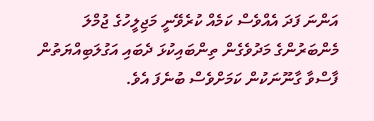އަންނަ ފަދަ އެއްވެސް ކަމެއް ކުރެވޭނީ މަޖިލީހުގެ ޖުމްލަ މެންބަރުންގެ މަދުވެގެން ތިންބައިކުޅަ ދެބައި އަގުލަބިއްޔަތުން ފާސްވާ ގާނޫނަކުން ކަމަށްވެސް ބުނެފަ އެވެ.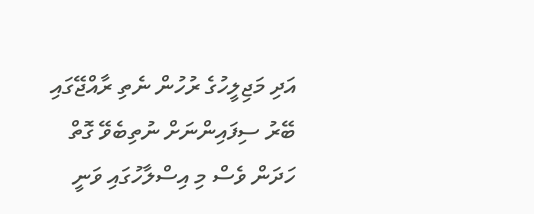އަދި މަޖިލީހުގެ ރުހުން ނެތި ރާއްޖޭގައި ބޭރު ސިފައިންނަށް ނުތިބެވޭ ގޮތް ހަދަން ވެސް މި އިސްލާހުގައި ވަނީ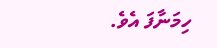ހިމަނާފަ އެވެ.